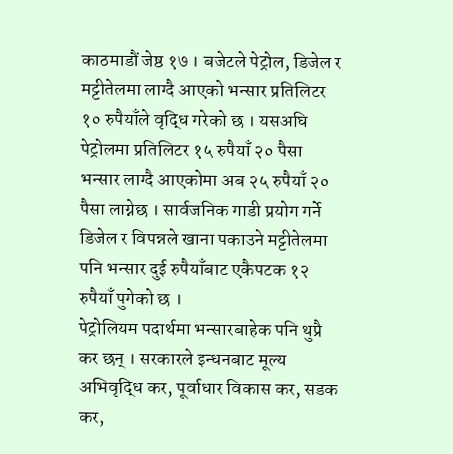काठमाडौं जेष्ठ १७ । बजेटले पेट्रोल, डिजेल र मट्टीतेलमा लाग्दै आएको भन्सार प्रतिलिटर १० रुपैयाँले वृद्धि गरेको छ । यसअघि पेट्रोलमा प्रतिलिटर १५ रुपैयाँ २० पैसा भन्सार लाग्दै आएकोमा अब २५ रुपैयाँ २० पैसा लाग्नेछ । सार्वजनिक गाडी प्रयोग गर्ने डिजेल र विपन्नले खाना पकाउने मट्टीतेलमा पनि भन्सार दुई रुपैयाँबाट एकैपटक १२ रुपैयाँ पुगेको छ ।
पेट्रोलियम पदार्थमा भन्सारबाहेक पनि थुप्रै कर छन् । सरकारले इन्धनबाट मूल्य अभिवृद्धि कर, पूर्वाधार विकास कर, सडक कर,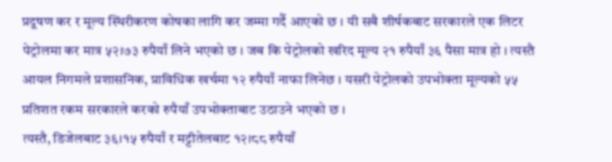प्रदूषण कर र मूल्य स्थिरीकरण कोषका लागि कर जम्मा गर्दै आएको छ । यी सबै शीर्षकबाट सरकारले एक लिटर पेट्रोलमा कर मात्र ५२।७३ रुपैयाँ लिने भएको छ । जब कि पेट्रोलको खरिद मूल्य २१ रुपैयाँ ३६ पैसा मात्र हो । त्यस्तै आयल निगमले प्रशासनिक, प्राविधिक खर्चमा १२ रुपैयाँ नाफा लिनेछ । यसरी पेट्रोलको उपभोक्ता मूल्यको ५५ प्रतिशत रकम सरकारले करको रुपैयाँ उपभोक्ताबाट उठाउने भएको छ ।
त्यस्तै, डिजेलबाट ३६।१५ रुपैयाँ र मट्टीतेलबाट १२।८८ रुपैयाँ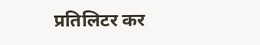प्रतिलिटर कर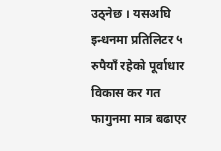उठ्नेछ । यसअघि इन्धनमा प्रतिलिटर ५ रुपैयाँ रहेको पूर्वाधार विकास कर गत फागुनमा मात्र बढाएर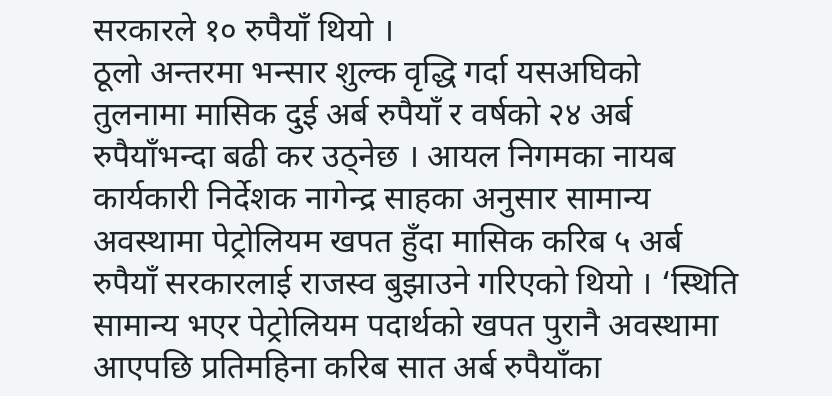सरकारले १० रुपैयाँ थियो ।
ठूलो अन्तरमा भन्सार शुल्क वृद्धि गर्दा यसअघिको तुलनामा मासिक दुई अर्ब रुपैयाँ र वर्षको २४ अर्ब रुपैयाँभन्दा बढी कर उठ्नेछ । आयल निगमका नायब कार्यकारी निर्देशक नागेन्द्र साहका अनुसार सामान्य अवस्थामा पेट्रोलियम खपत हुँदा मासिक करिब ५ अर्ब रुपैयाँ सरकारलाई राजस्व बुझाउने गरिएको थियो । ‘स्थिति सामान्य भएर पेट्रोलियम पदार्थको खपत पुरानै अवस्थामा आएपछि प्रतिमहिना करिब सात अर्ब रुपैयाँका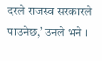दरले राजस्व सरकारले पाउनेछ,’ उनले भने ।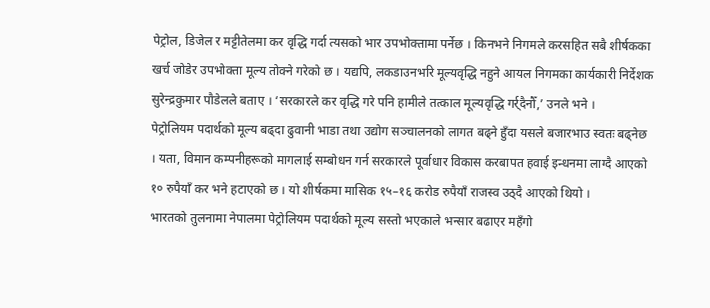पेट्रोल, डिजेल र मट्टीतेलमा कर वृद्धि गर्दा त्यसको भार उपभोक्तामा पर्नेछ । किनभने निगमले करसहित सबै शीर्षकका खर्च जोडेर उपभोक्ता मूल्य तोक्ने गरेको छ । यद्यपि, लकडाउनभरि मूल्यवृद्धि नहुने आयल निगमका कार्यकारी निर्देशक सुरेन्द्रकुमार पौडेलले बताए । ‘सरकारले कर वृद्धि गरे पनि हामीले तत्काल मूल्यवृद्धि गर्र्दैनौँ,’ उनले भने ।
पेट्रोलियम पदार्थको मूल्य बढ्दा ढुवानी भाडा तथा उद्योग सञ्चालनको लागत बढ्ने हुँदा यसले बजारभाउ स्वतः बढ्नेछ । यता, विमान कम्पनीहरूको मागलाई सम्बोधन गर्न सरकारले पूर्वाधार विकास करबापत हवाई इन्धनमा लाग्दै आएको १० रुपैयाँ कर भने हटाएको छ । यो शीर्षकमा मासिक १५–१६ करोड रुपैयाँ राजस्व उठ्दै आएको थियो ।
भारतको तुलनामा नेपालमा पेट्रोलियम पदार्थको मूल्य सस्तो भएकाले भन्सार बढाएर महँगो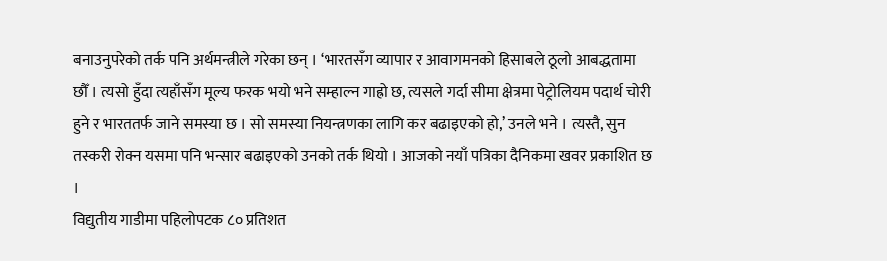बनाउनुपरेको तर्क पनि अर्थमन्त्रीले गरेका छन् । ‘भारतसँग व्यापार र आवागमनको हिसाबले ठूलो आबद्धतामा छौँ । त्यसो हुँदा त्यहाँसँग मूल्य फरक भयो भने सम्हाल्न गाह्रो छ, त्यसले गर्दा सीमा क्षेत्रमा पेट्रोलियम पदार्थ चोरी हुने र भारततर्फ जाने समस्या छ । सो समस्या नियन्त्रणका लागि कर बढाइएको हो,’ उनले भने । त्यस्तै, सुन तस्करी रोक्न यसमा पनि भन्सार बढाइएको उनको तर्क थियो । आजको नयाँ पत्रिका दैनिकमा खवर प्रकाशित छ ।
विद्युतीय गाडीमा पहिलोपटक ८० प्रतिशत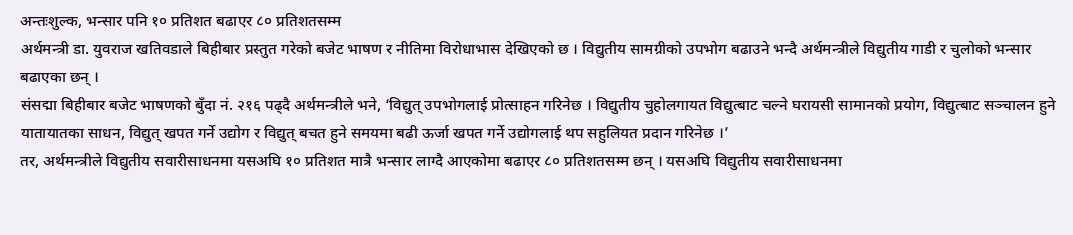अन्तःशुल्क, भन्सार पनि १० प्रतिशत बढाएर ८० प्रतिशतसम्म
अर्थमन्त्री डा. युवराज खतिवडाले बिहीबार प्रस्तुत गरेको बजेट भाषण र नीतिमा विरोधाभास देखिएको छ । विद्युतीय सामग्रीको उपभोग बढाउने भन्दै अर्थमन्त्रीले विद्युतीय गाडी र चुलोको भन्सार बढाएका छन् ।
संसद्मा बिहीबार बजेट भाषणको बुँदा नं. २१६ पढ्दै अर्थमन्त्रीले भने, ‘विद्युत् उपभोगलाई प्रोत्साहन गरिनेछ । विद्युतीय चुहोलगायत विद्युत्बाट चल्ने घरायसी सामानको प्रयोग, विद्युत्बाट सञ्चालन हुने यातायातका साधन, विद्युत् खपत गर्ने उद्योग र विद्युत् बचत हुने समयमा बढी ऊर्जा खपत गर्ने उद्योगलाई थप सहुलियत प्रदान गरिनेछ ।’
तर, अर्थमन्त्रीले विद्युतीय सवारीसाधनमा यसअघि १० प्रतिशत मात्रै भन्सार लाग्दै आएकोमा बढाएर ८० प्रतिशतसम्म छन् । यसअघि विद्युतीय सवारीसाधनमा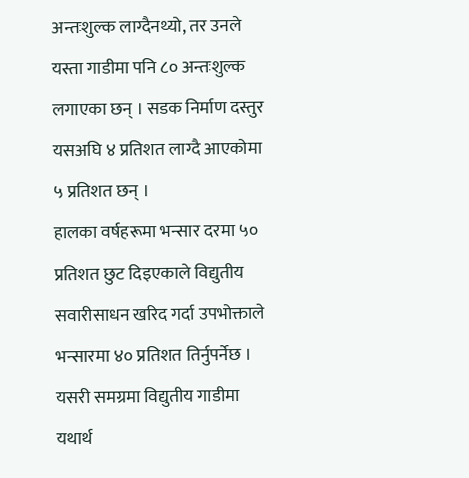अन्तःशुल्क लाग्दैनथ्यो, तर उनले यस्ता गाडीमा पनि ८० अन्तःशुल्क लगाएका छन् । सडक निर्माण दस्तुर यसअघि ४ प्रतिशत लाग्दै आएकोमा ५ प्रतिशत छन् ।
हालका वर्षहरूमा भन्सार दरमा ५० प्रतिशत छुट दिइएकाले विद्युतीय सवारीसाधन खरिद गर्दा उपभोक्ताले भन्सारमा ४० प्रतिशत तिर्नुपर्नेछ । यसरी समग्रमा विद्युतीय गाडीमा यथार्थ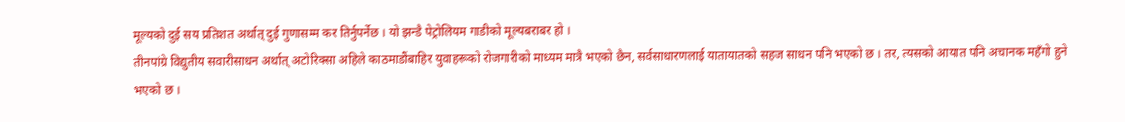मूल्यको दुई सय प्रतिशत अर्थात् दुई गुणासम्म कर तिर्नुपर्नेछ । यो झन्डै पेट्रोलियम गाडीको मूल्यबराबर हो ।
तीनपांग्रे विद्युतीय सवारीसाधन अर्थात् अटोरिक्सा अहिले काठमाडौंबाहिर युवाहरूको रोजगारीको माध्यम मात्रै भएको छैन, सर्वसाधारणलाई यातायातको सहज साधन पनि भएको छ । तर, त्यसको आयात पनि अचानक महँगो हुने भएको छ ।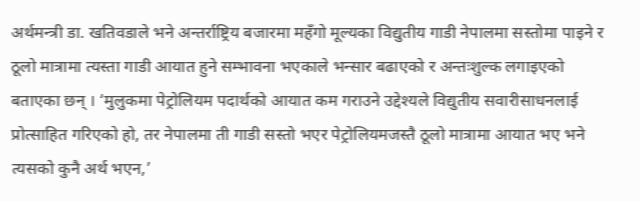अर्थमन्त्री डा. खतिवडाले भने अन्तर्राष्ट्रिय बजारमा महँगो मूल्यका विद्युतीय गाडी नेपालमा सस्तोमा पाइने र ठूलो मात्रामा त्यस्ता गाडी आयात हुने सम्भावना भएकाले भन्सार बढाएको र अन्तःशुल्क लगाइएको बताएका छन् । ‘मुलुकमा पेट्रोलियम पदार्थको आयात कम गराउने उद्देश्यले विद्युतीय सवारीसाधनलाई प्रोत्साहित गरिएको हो, तर नेपालमा ती गाडी सस्तो भएर पेट्रोलियमजस्तै ठूलो मात्रामा आयात भए भने त्यसको कुनै अर्थ भएन,’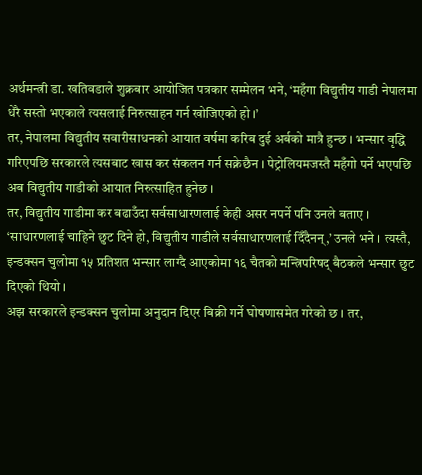अर्थमन्त्री डा. खतिवडाले शुक्रबार आयोजित पत्रकार सम्मेलन भने, ‘महँगा विद्युतीय गाडी नेपालमा धेरै सस्तो भएकाले त्यसलाई निरुत्साहन गर्न खोजिएको हो ।’
तर, नेपालमा विद्युतीय सवारीसाधनको आयात वर्षमा करिब दुई अर्बको मात्रै हुन्छ । भन्सार वृद्धि गरिएपछि सरकारले त्यसबाट खास कर संकलन गर्न सक्नेछैन । पेट्रोलियमजस्तै महँगो पर्ने भएपछि अब विद्युतीय गाडीको आयात निरुत्साहित हुनेछ ।
तर, विद्युतीय गाडीमा कर बढाउँदा सर्वसाधारणलाई केही असर नपर्ने पनि उनले बताए । ‘साधारणलाई चाहिने छुट दिने हो, विद्युतीय गाडीले सर्वसाधारणलाई दिँदैनन्,’ उनले भने । त्यस्तै, इन्डक्सन चुलोमा १५ प्रतिशत भन्सार लाग्दै आएकोमा १६ चैतको मन्त्रिपरिषद् बैठकले भन्सार छुट दिएको थियो ।
अझ सरकारले इन्डक्सन चुलोमा अनुदान दिएर बिक्री गर्ने घोषणासमेत गरेको छ । तर,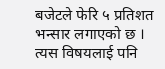बजेटले फेरि ५ प्रतिशत भन्सार लगाएको छ । त्यस विषयलाई पनि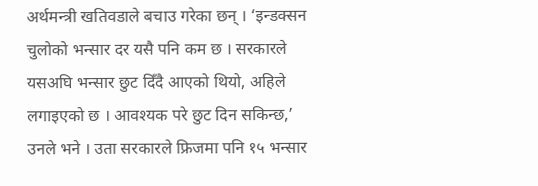अर्थमन्त्री खतिवडाले बचाउ गरेका छन् । ‘इन्डक्सन चुलोको भन्सार दर यसै पनि कम छ । सरकारले यसअघि भन्सार छुट दिँदै आएको थियो, अहिले लगाइएको छ । आवश्यक परे छुट दिन सकिन्छ,’ उनले भने । उता सरकारले फ्रिजमा पनि १५ भन्सार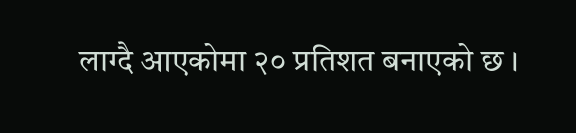लाग्दै आएकोमा २० प्रतिशत बनाएको छ ।